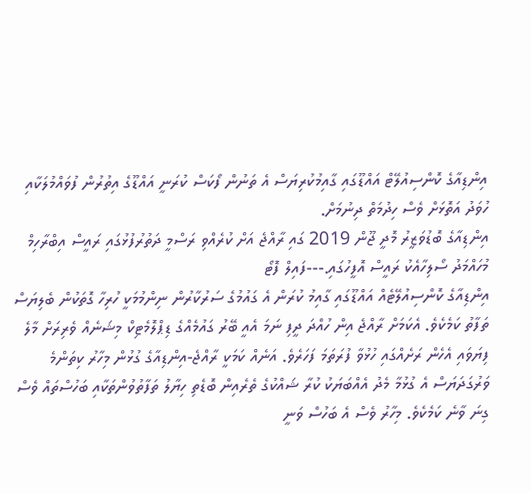އިންޑިއާގެ ކޮންސިއުލޭޓް އައްޑޫގައި ގާއިމުކުރިޔަސް އެ ތަނުން ފޯކަސް ކުރަނީ އައްޑޫގެ އިތުރުން ފުވައްމުލަކާއި ހުވަދު އަތޮޅަށް ވެސް ހިދުމަތް ދިނުމަށް.
އިންޑިއާގެ ބޮޑުވަޒީރު މޮދީ ޖޫން 2019 ގައި ރާއްޖެ އަށް ކުރެއްވި ރަސްމީ ދަތުރުފުޅުގައި ރައީސް އިބްރާހިމް މުހައްމަދު ސޯލިހާއެކު ރައީސް އޮފީހުގައި.---ފައިލް ފޮޓޯ
އިންޑިއާގެ ކޮންސިއުލޭޓެއް އައްޑޫގައި ގާއިމު ކުރަން އެ ގައުމުގެ ސަރުކާރުން ނިންމުމަކީ ހުރިހާ ގޮތަކުން ބެލިޔަސް ތަފާތު ކަމެކެވެ. އެކަމަށް ރާއްޖެ އިން ހުއްދަ ދީފި ނަމަ އެއީ ބޭރު ގައުމެއްގެ ޑިޕްލޮމެޓިކް މިޝަނެއް ވެރިރަށް މާލެ ފިޔަވައި އެހެން ރަށެއްގައި ހުޅުވާ ފުރަތަމަ ފަހަރެވެ. އަނެއް ކަމަކީ ރާއްޖެ-އިންޑިއާގެ ގުޅުން މިހާރު ކިތަންމެ ވަރުގަދަޔަސް އެ ގުޅުމާ މެދު އެއްބަޔަކު ކުރާ ޝައްކުގެ ތެރެއިން ބޮޑެތި ހިޔާލު ތަފާތުވުންތަކާއި ބަހުސްތައް ވެސް ގިނަ ވާނެ ކަމެކެވެ. މިހާރު ވެސް އެ ބަހުސް ވަނީ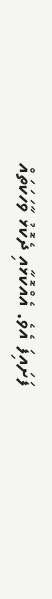ފަށައިފަ އެވެ. އެއްކޮޅާއި ދެކޮޅު ވާހަކަތައް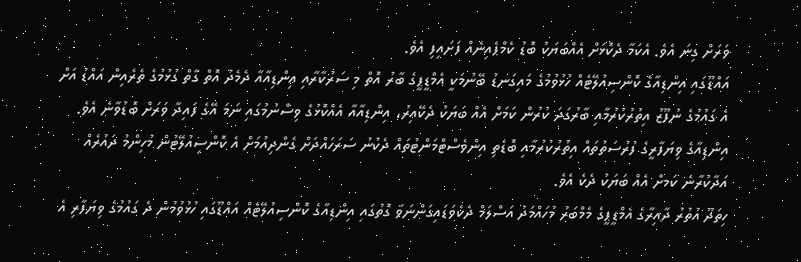ވަރަށް ގިނަ އެވެ. އެކަމާ ދެކޮޅަށް އެއްބަޔަކު ބޮޑު ކެމްޕެއިނެއް ފަށައިފި އެވެ.
އައްޑޫގައި އިންޑިއާގެ ކޮންސިއުލޭޓެއް ހުޅުވުމުގެ މައިގަނޑު ބޭނުމަކީ އެމްޑީޕީގެ ބާރު އޮތް މި ސަރުކާރާއި އިންޑިއާއާ ދެމެދު އޮތް ގާތް ގުޅުމުގެ ތެރެއިން އައްޑު އަށް އެ ގައުމުގެ ނުފޫޒު އިތުރުކުރުމާއި ބާރުގަދަ ކުރުން ކަމަށް އެއް ބަޔަކު ދެކޭއިރު، އިންޑިއާއާ އެއްކޮޅުގެ ވިސްނުމުގައި ނަމަ އޭގެ ފައިދާ ވަރަށް ބޮޑުވާނެ އެވެ. އިންޑިއާގެ ވިޔަފާރީގެ ފުރުސަތުތައް އިތުރުކުރުމާއި ބޮޑެތި އިންވެސްޓްމަންޓުތައް ދެކުނު ސަރަހައްދަށް ގެންދިއުމަށް އެ ކޮންސިއުލޭޓުން މުހިންމު ދައުރެއް އަދާކުރާނެ ކަމށް އެއް ބަޔަކު ދެކެ އެވެ.
ހިތަދޫ އުތުރު ދާއިރާގެ އެމްޑީޕީގެ މެމްބަރު މުހައްމަދު އަސްލަމް ދެކެވަޑައިގަންނަވާ ގޮތުގައި އިންޑިއާގެ ކޮންސިއުލޭޓެއް އައްޑޫގައި ހުޅުވުމުން ދެ ގައުމުގެ ވިޔަފާރި އެ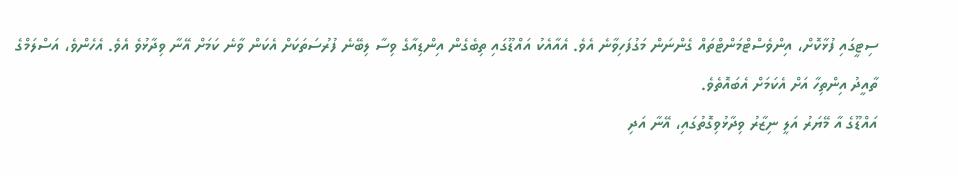ސިޓީގައި ފުޅާކޮށް، އިންވެސްޓްމަންޓްތައް ގެންނަން މަގުފަހިވާނެ އެވެ. އެއާއެކު އައްޑޫގައި ތިބެގެން އިންޑިއާގެ ވިސާ ލިބޭނެ ފުރުސަތަކަށް އެކަން ވާނެ ކަމަށް އޭނާ ވިދާޅުވެ އެވެ. އެހެންވެ، އަސްލަމްގެ ތާއީދު އިންތިހާ އަށް އެކަމަށް އެބައޮތެވެ.
އައްޑޫގެ އާ މޭޔަރު އަލީ ނިޒާރު ވިދާޅުވިގޮތުގައި، އޭނާ އަދި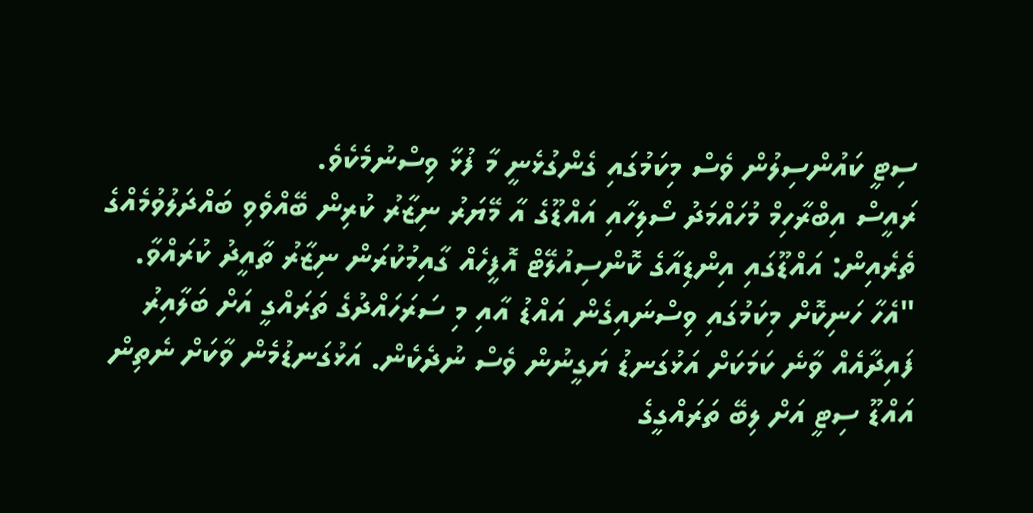ސިޓީ ކައުންސިލުން ވެސް މިކަމުގައި ގެންގުޅެނީ މާ ފުޅާ ވިސްނުމެކެވެ.
ރައީސް އިބްރާހިމް މުހައްމަދު ސޯލިހާއި އައްޑޫގެ އާ މޭޔަރު ނިޒާރު ކުރިން ބޭއްވެވި ބައްދަލުވުމެއްގެ ތެރެއިން: އައްޑޫގައި އިންޑިއާގެ ކޮންސިއުލޭޓް އޮފީހެއް ގާއިމުކުރަން ނިޒާރު ތާއީދު ކުރައްވާ.
"އެހާ ހަނިކޮށް މިކަމުގައި ވިސްނައިގެން އައްޑު އާއި މި ސަރަހައްދުގެ ތަރައްގީ އަށް ބަލާއިރު ފައިދާއެއް ވާނެ ކަމަކަށް އަޅުގަނޑު ޔަގީނުން ވެސް ނުދެކެން. އަޅުގަނޑުމެން ވާކަށް ނެތިން އައްޑޫ ސިޓީ އަށް ލިބޭ ތަރައްގީގެ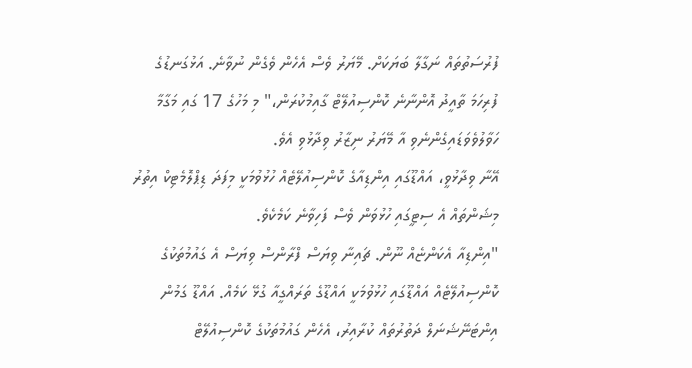ފުރުސަތުތައް ނަގާލާ ބަޔަކަށް. މޭޔަރު ވެސް އެހެން ވެގެން ނުވާނެ. އަޅުގަނޑުގެ ފުރިހަމަ ތާއީދު އޮންނާނެ ކޮންސިއުލޭޓް ގާއިމުކުރަން،" މި މަހުގެ 17 ގައި މަގާމާ ހަވާލުވެވަޑައިގެންނެވި އާ މޭޔަރު ނިޒާރު ވިދާޅުވި އެވެ.
އޭނާ ވިދާޅުވީ، އައްޑޫގައި އިންޑިއާގެ ކޮންސިއުލޭޓެއް ހުޅުވުމަކީ މިފަދަ ޑިޕްލޮމެޓިކް އިތުރު މިޝަންތައް އެ ސިޓީގައި ހުޅުވަން ވެސް ފަހިވާނެ ކަމެކެވެ.
"އިންޑިއާ އެކަންޏެއް ނޫން. ޗައިނާ ވިޔަސް ފްރާންސް ވިޔަސް އެ ގައުމުތަކުގެ ކޮންސިއުލޭޓެއް އައްޑޫގައި ހުޅުވުމަކީ އައްޑޫގެ ތަރައްގީއާ ގުޅޭ ކަމެއް. އައްޑޫ ގަމުން އިންޓަނޭޝަނަލް ދަތުރުތައް ކުރާއިރު، އެހެން ގައުމުތަކުގެ ކޮންސިއުލޭޓް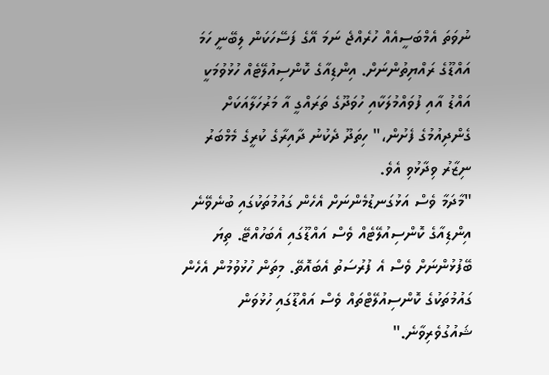ނުވަތަ އެމްބަސީއެއް ހުރެއްޖެ ނަމަ އޭގެ ފަސޭހަކަން ލިބޭނީ ހަމަ އައްޑޫގެ ރައްޔިތުންނަށް. އިންޑިއާގެ ކޮންސިއުލޭޓެއް ހުޅުވުމަކީ އައްޑު އާއި ފުވައްމުލަކާއި ހުވަދޫގެ ތަރައްގީ އާ މަރުހަލާއަކަށް ގެންދިއުމުގެ ފެށުން،" ހިތަދޫ ދެކުނު ދާއިރާގެ ކުރީގެ މެމްބަރު ނިޒާރު ވިދާޅުވި އެވެ.
"މާދަމާ ވެސް އަޅުގަނޑުމެންނަށް އެހެން ގައުމުތަކުގައި ބުނެވޭނެ އިންޑިއާގެ ކޮންސިއުލޭޓެއް ވެސް އައްޑޫގައި އެބަހުއްޓޭ. ތިޔަ ބޭފުޅުންނަށް ވެސް އެ ފުރުސަތު އެބައޮތޭ. މިތަން ހުޅުވުމުން އެހެން ގައުމުތަކުގެ ކޮންސިއުލޭޓްތައް ވެސް އައްޑޫގައި ހުޅުވަން ޝައުގުވެރިވާނެ."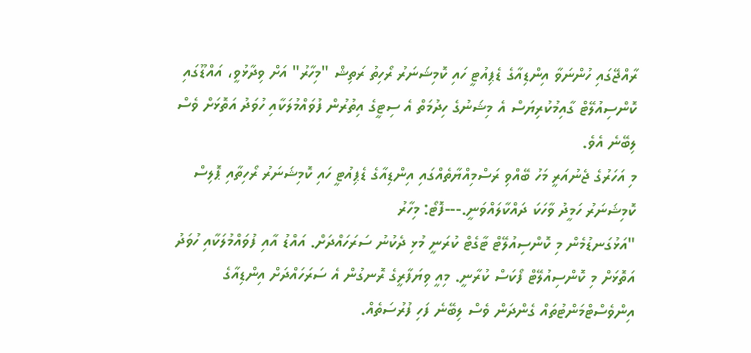ރާއްޖޭގައި ހުންނަވާ އިންޑިއާގެ ޑެޕިއުޓީ ހައި ކޮމިޝަނަރު ރޯހިތު ރަތިޝް "މިހާރު" އަށް ވިދާޅުވީ، އައްޑޫގައި ކޮންސިއުލޭޓް ގާއިމުކުރިޔަސް އެ މިޝަނުގެ ހިދުމަތް އެ ސިޓީގެ އިތުރުން ފުވައްމުލަކާއި ހުވަދު އަތޮޅަށް ވެސް ލިބޭނެ އެވެ.
މި އަހަރުގެ ޖެނުއަރީ މަހު ބޭއްވި ރަސްމިއްޔާތެއްގައި އިންޑިއާގެ ޑެޕިއުޓީ ހައި ކޮމިޝަނަރު ރޯހިތާއި ޕޮލިސް ކޮމިޝަނަރު ހަމީދު ވާހަކަ ދައްކާލައްވަނީ.---ފޮޓޯ: މިހާރު
"އަޅުގަނޑުމެން މި ކޮންސިއުލޭޓް ޓާގެޓް ކުރަނީ މުޅި ދެކުނު ސަރަހައްދަށް. އައްޑު އާއި ފުވައްމުލަކާއި ހުވަދު އަތޮޅަށް މި ކޮންސިއުލޭޓް ފޯކަސް ކުރާނީ. މިއީ ވިޔަފާރީގެ ރޮނގުން އެ ސަރަހައްދަށް އިންޑިއާގެ އިންވެސްޓްމަންޓުތައް ގެންދަން ވެސް ލިބޭނެ ފަހި ފުރުސަތެއް.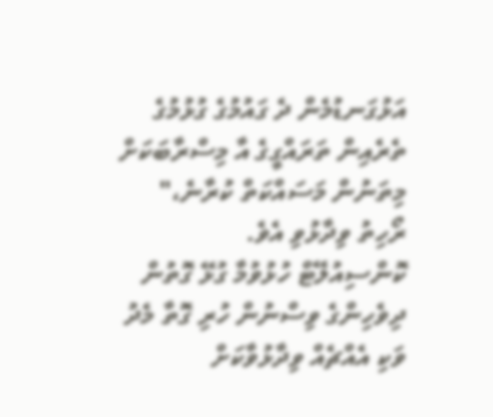އަޅުގަނޑުމެން ދެ ގައުމުގެ ގުޅުމުގެ ތެރެއިން ތަރައްގީގެ އާ މިސްރާބަކަށް މިތަނުން މަސައްކަތް ކުރާނެ،" ރޯހިތު ވިދާޅުވި އެވެ.
ކޮންސިއުލޭޓް ހުޅުވުމާ ގުޅޭ ގޮތުން ދިވެހިންގެ ވިސްނުން ހުރި ގޮތާ މެދު ވަކި އެއްޗެއް ވިދާޅުވާކަށް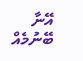އޭނާ ބޭނުމެއް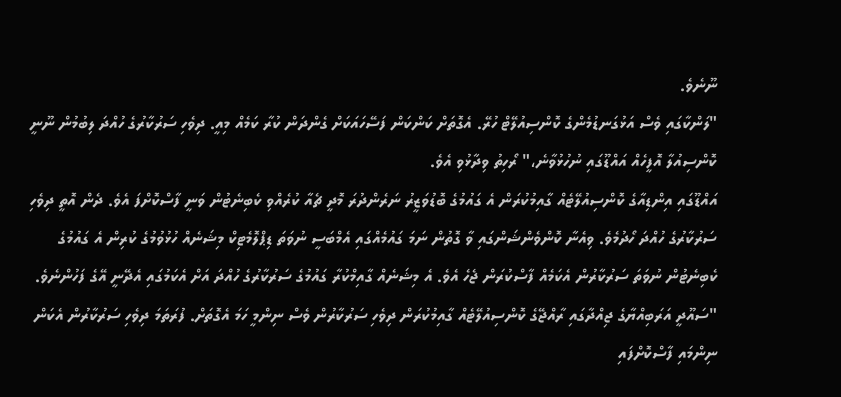ނޫނެވެ.
"ލަންކާގައި ވެސް އަޅުގަނޑުމެންގެ ކޮންސިއުލޭޓް ހުރޭ. އެގޮތަށް ކަންކަން ފަސޭހައަކަށް ގެންދަން ކުރާ ކަމެއް މިއީ. ދިވެހި ސަރުކާރުގެ ހުއްދަ ލިބުމުން ނޫނީ ކޮންސިއުލާ އޮފީހެއް އައްޑޫގައި ނުހުޅުވާނެ،" ރޯހިތު ވިދާޅުވި އެވެ.
އައްޑޫގައި އިންޑިއާގެ ކޮންސިއުލޭޓެއް ގާއިމުކުރަން އެ ގައުމުގެ ބޮޑުވަޒީރު ނަރެންދުރަ މޮދީ ޗެއާ ކުރެއްވި ކެބިނެޓުން ވަނީ ފާސްކޮށްފަ އެވެ. ދެން އޮތީ ދިވެހި ސަރުކާރުގެ ހުއްދަ ހޯދުމެވެ. ވިއެނާ ކޮންވެންޝަންގައި ވާ ގޮތުން ނަމަ ގައުމެއްގައި އެމްބަސީ ނުވަތަ ޑިޕްލޮމެޓިކް މިޝަނެއް ހުޅުވުމުގެ ކުރިން އެ ގައުމުގެ ކެބިނެޓުން ނުވަތަ ސަރުކާރުން އެކަމެއް ފާސްކުރަން ޖެހެ އެވެ. އެ މިޝަނެއް ގާއިމްކުރާ ގައުމުގެ ސަރުކާރުގެ ހުއްދަ އަށް އެކަމުގައި އެދޭނީ އޭގެ ފަހުންނެވެ.
"ސައޫދީ އަރަބިއްޔާގެ ޖިއްދާގައި ރާއްޖޭގެ ކޮންސިއުލޭޓެއް ގާއިމުކުރަން ދިވެހި ސަރުކާރުން ވެސް ނިންމީ ހަމަ އެގޮތަށް. ފުރަތަމަ ދިވެހި ސަރުކާރުން އެކަން ނިންމައި ފާސްކޮށްފައި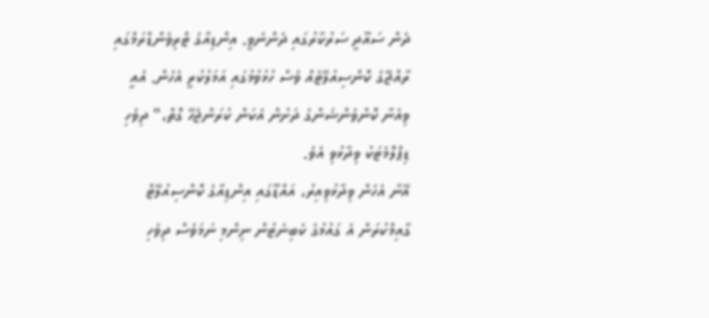ދެން ސައޫދީ ސަރުކާރުގައި ދެންނެވީ. އިންޑިއާގެ ޓްރިވެންޑްރަމްގައި ރާއްޖޭގެ ކޮންސިއުލޭޓެއް ވެސް ހުޅުވުމުގައި އަމަލުކުރީ އެހެން. އެއީ ވިއެނާ ކޮންވެންޝަންގެ ދަށުން އެކަން ކުރަންޖެހޭ ގޮތް،" ދިވެހި ޑިޕްލޮމެޓަކު ވިދާޅުވި އެވެ.
އޭނާ އެހެން ވިދާޅުވިއިރު، އައްޑޫގައި އިންޑިއާގެ ކޮންސިއުލޭޓް ގާއިމްކުރަން އެ ގައުމުގެ ކެބިނެޓުން ނިންމި ނަމަވެސް ދިވެހި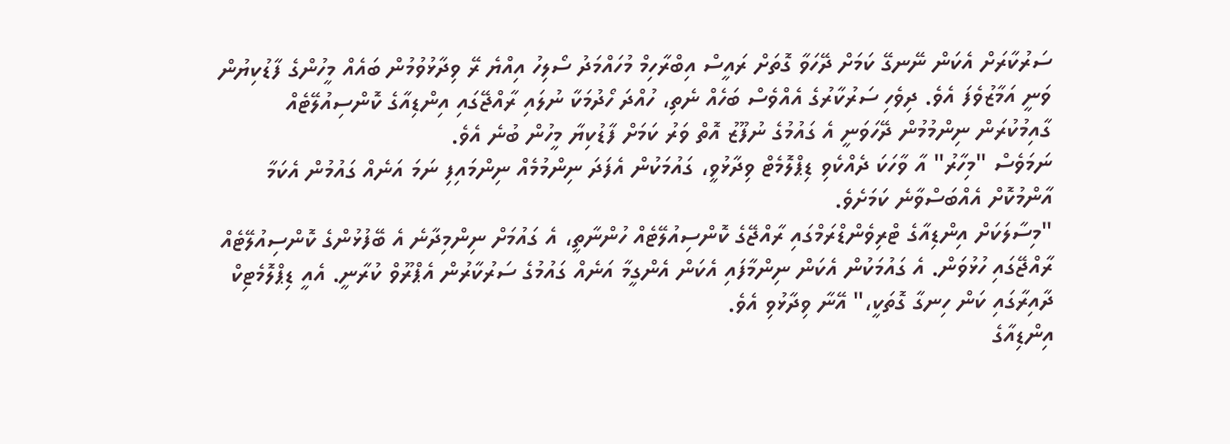ސަރުކާރަށް އެކަން ނޭނގޭ ކަމަށް ދޭހަވާ ގޮތަށް ރައީސް އިބްރާހިމް މުހައްމަދު ސޯލިހު އިއްޔެ ރޭ ވިދާޅުވުމުން ބައެއް މީހުންގެ ފާޑުކިޔުން ވަނީ އަމާޒުވެފަ އެވެ. ދިވެހި ސަރުކާރުގެ އެއްވެސް ބަހެއް ނެތި، ހުއްދަ ހޯދުމަކާ ނުލައި ރާއްޖޭގައި އިންޑިއާގެ ކޮންސިއުލޭޓެއް ގާއިމުކުރަން ނިންމުމުން ދޭހަވަނީ އެ ގައުމުގެ ނުފޫޒު އޮތް ވަރު ކަމަށް ފާޑުކިޔާ މީހުން ބުނެ އެވެ.
ނަމަވެސް "މިހާރު" އާ ވާހަކަ ދެއްކެވި ޑިޕްލޮމެޓް ވިދާޅުވީ، ގައުމަކުން އެފަދަ ނިންމުމެއް ނިންމައިފި ނަމަ އަނެއް ގައުމުން އެކަމާ އާންމުކޮށް އެއްބަސްވާނެ ކަމަށެވެ.
"މިސާލަކަށް އިންޑިއާގެ ޓްރިވެންޑްރަމްގައި ރާއްޖޭގެ ކޮންސިއުލޭޓެއް ހުންނާތީ، އެ ގައުމަށް ނިންމިދާނެ އެ ބޭފުޅުންގެ ކޮންސިއުލޭޓެއް ރާއްޖޭގައި ހުޅުވަން. އެ ގައުމަކުން އެކަން ނިންމާފައި އެކަން އެންގީމާ އަނެއް ގައުމުގެ ސަރުކާރުން އެޕްރޫވް ކުރާނީ. އެއީ ޑިޕްލޮމެޓިކް ދާއިރާގައި ކަން ހިނގާ ގޮތަކީ،" އޭނާ ވިދާޅުވި އެވެ.
އިންޑިއާގެ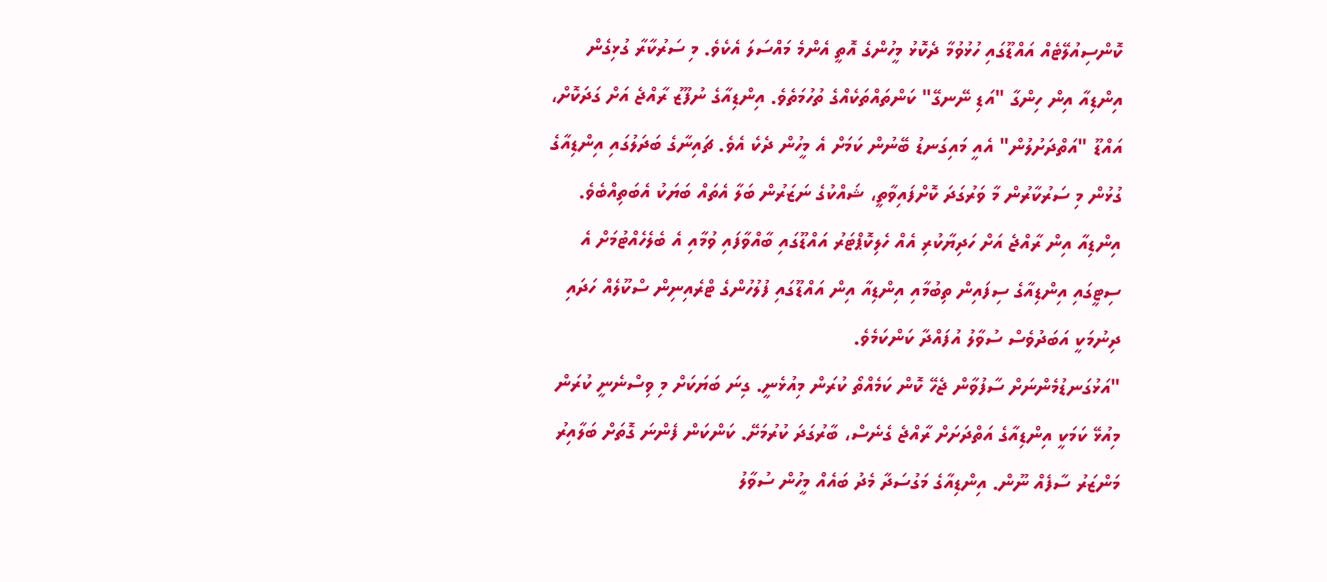ކޮންސިއުލޭޓެއް އައްޑޫގައި ހުޅުވުމާ ދެކޮޅު މީހުންގެ އޮތީ އެންމެ މައްސަލަ އެކެވެ. މި ސަރުކާރާ ގުޅިގެން އިންޑިއާ އިން ހިންގާ "އަޑި ނޭނގޭ" ކަންތައްތަކެއްގެ ތުހުމަތެވެ. އިންޑިއާގެ ނުފޫޒު ރާއްޖެ އަށް ގަދަކޮށް، އައްޑޫ "އަތްދަށުލުން" އެއީ މައިގަނޑު ބޭނުން ކަމަށް އެ މީހުން ދެކެ އެވެ. ޗައިނާގެ ބަދަލުގައި އިންޑިއާގެ ގުޅުން މި ސަރުކާރުން މާ ވަރުގަދަ ކޮށްފައިވާތީ، ޝައްކުގެ ނަޒަރުން ބަލާ އެތައް ބަޔަކު އެބަތިއްބެވެ.
އިންޑިއާ އިން ރާއްޖެ އަށް ހަދިޔާކުރި އެއް ހެލިކޮޕްޓަރު އައްޑޫގައި ބާއްވާފައި ވުމާއި އެ ބެލެހެއްޓުމަށް އެ ސިޓީގައި އިންޑިއާގެ ސިފައިން ތިބުމާއި އިންޑިއާ އިން އައްޑޫގައި ފުލުހުންގެ ޓްރެއިނިން ސްކޫލެއް ހަދައި ދިނުމަކީ އަބަދުވެސް ސުވާލު އުފައްދާ ކަންކަމެވެ.
"އަޅުގަނޑުމެންނަށް ސާފުވާން ޖެހޭ ކޮން ކަމެއްތޯ ކުރަން މިއުޅެނީ. ގިނަ ބަޔަކަށް މި ވިސްނެނީ ކުރަން މިއުޅޭ ކަމަކީ އިންޑިއާގެ އަތްދަށަށް ރާއްޖެ ގެނެސް، ބާރުގަދަ ކުރުމަށޭ. ކަންކަން ފެންނަ ގޮތަށް ބަލާއިރު މަންޒަރު ސާފެއް ނޫން. އިންޑިއާގެ މަގުސަދާ މެދު ބައެއް މީހުން ސުވާލު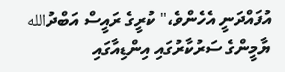އުފައްދަނީ އެހެންވެ،" ކުރީގެ ރައީސް އަބްދުالله ޔާމީންގެ ސަރުކާރުގައި އިންޑިއާގައި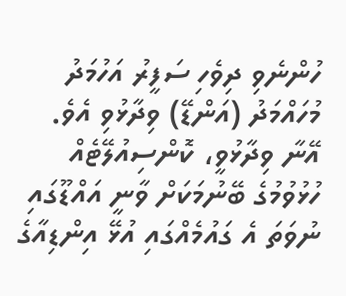ހުންނެވި ދިވެހި ސަފީރު އަހުމަދު މުހައްމަދު (އަންޑޭ) ވިދާޅުވި އެވެ.
އޭނާ ވިދާޅުވީ، ކޮންސިއުލޭޓެއް ހުޅުވުމުގެ ބޭނުމަކަށް ވާނީ އައްޑޫގައި ނުވަތަ އެ ގައުމެއްގައި އުޅޭ އިންޑިއާގެ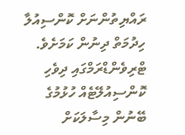ރައްޔިތުންނަށް ކޮންސިއުލާ ހިދުމަތް ދިނުން ކަމަށެވެ. ޓްރިވެންޑްރަމްގައި ދިވެހި ކޮންސިއުލޭޓެއް ހުޅުމުގެ ބޭނުން މިސާލަކަށް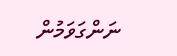ނަންގަވަމުން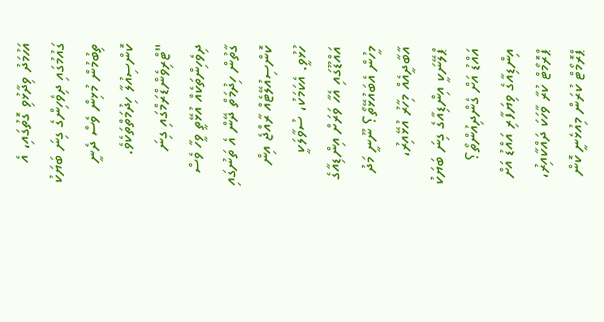އަހުމަދު ވިދާޅުވި ގޮތުގައި، އެ ގައުމުގައި ދިވެހިންގެ ގިނަ ބަޔަކު ތިބުމުން މުޅިން ވެސް ދެނީ ކޮންސިއުލާ ހިދުމަތްތަކެވެ.
"ޓްރިވެންޑްރަމްގައި ގިނަ ދިވެހިންތަކެއް އުޅޭތީ ވީހާ ވެސް ގާތުން ހިދުމަތް ދޭން އެ ތަނުގައި ކޮންސިއުލޭޓެއް ރާއްޖެ އިން ހުޅުވީ. އެކަމަކު، ސުވާލަކީ އައްޑޫގައި އެހާ ވަރަށް އިންޑިއާގެ މީހުން އެބައުޅޭތޯ؟ ނޫނީ މަދު އާބާދީއެއް މިހާރު އުޅޭއިރު، ޕްލޭނަކީ އިންޑިއާގެ ގިނަ ބަޔަކު އައްޑު އަށް ގެންދިއުންތޯ؟ އިންޑިއާގެ ވިޔަފާރި އައްޑު އަށް ޕްރޮމޯޓް ކުރާ ވާހަކަ ދައްކާއިރު، ޕްރޮމޯޓް ކުރަން މިއުޅެނީ ކޮން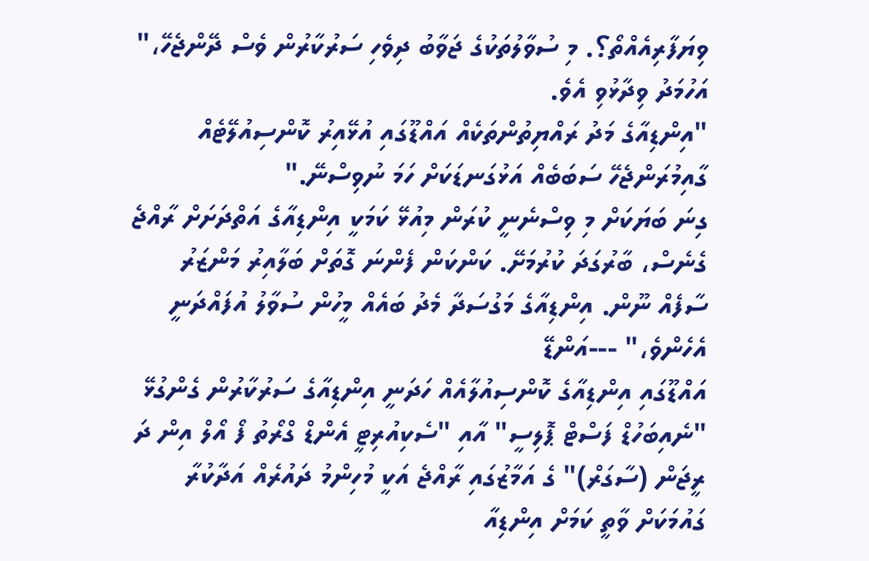ވިޔަފާރިއެއްތޯ؟. މި ސުވާލުތަކުގެ ޖަވާބު ދިވެހި ސަރުކާރުން ވެސް ދޭންޖެހޭ،" އަހުމަދު ވިދާޅުވި އެވެ.
"އިންޑިއާގެ މަދު ރައްޔިތުންތަކެއް އައްޑޫގައި އުޅޭއިރު ކޮންސިއުލޭޓެއް ގާއިމުރަންޖެހޭ ސަބަބެއް އަޅުގަނޑަކަށް ހަމަ ނުވިސްނޭ."
ގިނަ ބަޔަކަށް މި ވިސްނެނީ ކުރަން މިއުޅޭ ކަމަކީ އިންޑިއާގެ އަތްދަށަށް ރާއްޖެ ގެނެސް، ބާރުގަދަ ކުރުމަށޭ. ކަންކަން ފެންނަ ގޮތަށް ބަލާއިރު މަންޒަރު ސާފެއް ނޫން. އިންޑިއާގެ މަގުސަދާ މެދު ބައެއް މީހުން ސުވާލު އުފައްދަނީ އެހެންވެ،" ---އަންޑޭ
އައްޑޫގައި އިންޑިއާގެ ކޮންސިއުލާއެއް ހަދަނީ އިންޑިއާގެ ސަރުކާރުން ގެންގުޅޭ "ނެއިބަހުޑް ފަސްޓް ޕޮލިސީ" އާއި "ސެކިއުރިޓީ އެންޑް ގްރޯތު ފޯ އޯލް އިން ދަ ރީޖަން (ސާގަރް)" ގެ އަމާޒުގައި ރާއްޖެ އަކީ މުހިންމު ދައުރެއް އަދާކުރާ ގައުމަކަށް ވާތީ ކަމަށް އިންޑިއާ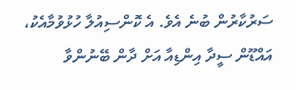ސަރުކާރުން ބުނެ އެވެ. އެ ކޮންސިއުލާ ހުޅުވުމާއެކު، އައްޑޫން ސީދާ އިންޑިއާ އަށް ދާން ބޭނުންވާ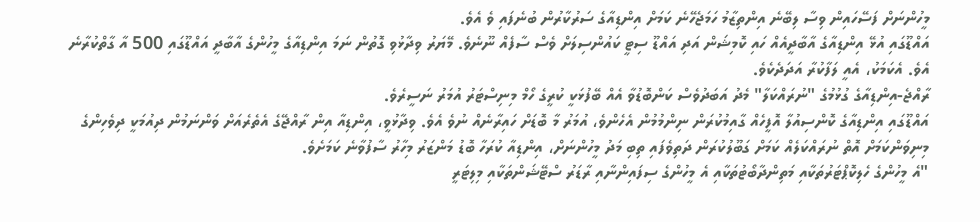މީހުންނަށް ފަސޭހައިން ވިސާ ލިބޭނެ އިންތިޒާމު ހަމަޖެހޭނެ ކަމަށް އިންޑިއާގެ ސަރުކާރުން ބުނެފައި ވެ އެވެ.
އައްޑޫގައި އުޅޭ އިންޑިއާގެ އާބާދީއެއް ހައި ކޮމިޝަން އަދި އައްޑޫ ސިޓީ ކައުންސިލަށް ވެސް ސާފެއް ނޫނެވެ. މޭޔަރު ވިދާޅުވި ގޮތުން ނަމަ އިންޑިއާގެ މީހުންގެ އާބާދީ އައްޑޫގައި 500 އާ ގާތްކުރާނެ އެވެ. އެކަމަކު، އެއީ ލަފާކުރާ އަދަދެކެވެ.
ރާއްޖެ-އިންޑިއާގެ ގުޅުމުގެ "ނުރައްކަލާ" މެދު އަބަދުވެސް ކަންބޮޑުވާ އެއް ބޭފުޅަކީ ކުރީގެ ހޯމް މިނިސްޓަރު އުމަރު ނަސީރެވެ.
އައްޑޫގައި އިންޑިއާގެ ކޮންސިއުލާ އޮފީހެއް ގާއިމުކުރަން ނިންމުމުން އެހެންވެ، އުމަރު މާ ބޮޑަށް ހައިރާނެއް ނުވެ އެވެ. ވިދާޅުވީ، އިންޑިއާ އިން ރާއްޖޭގެ އެތެރެއަށް ވަންނަމުން ދިއުމަކީ ދިވެހިންގެ މިނިވަންކަމަށް އޮތް ނުރައްކަލެއް ކަމަށް ގަބޫލުކުރަން ދަތިވެފައި ތިބި މަދު މީހުންނަށް، އިންޑިއާ ކުރަހާ ބޮޑު މަންޒަރު މިހާރު ސާފުވާނެ ކަމަށެވެ.
"އެ މީހުންގެ ހެލިކޮޕްޓަރުތަކާއި މަތިންދާބޯޓުތަކާއި އެ މީހުންގެ ސިފައިންނާއި ރާޑަރު ސްޓޭޝަންތަކާއި މިލިޓަރީ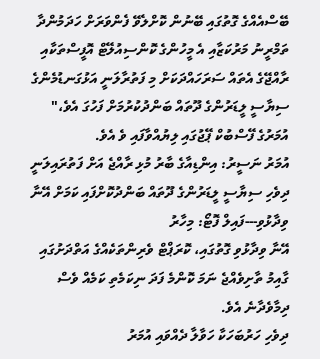ބޭސްއެއްގެ ގޮތުގައި ބޭނުން ކޮށްލެވޭ ފެންވަރަށް ހަދަމުންދާ ތަމްރީނު މަރުކަޒާއި އެ މީހުންގެ ކޮންސިއުލޭޓް އޮފީސްތަކާއި ރާއްޖޭގެ އެތައް ސަރަހައްދަކަށް މި ފަތުރާލަނީ އަޅުގަނޑުމެންގެ ސިޔާސީ ލީޑަރުންގެ ދޫތައް ބަންދުކުރުމަށް ފަހުގަ އެވެ،" އުމަރުގެ ފޭސްބުކް ޕޭޖުގައި ލިޔުއްވާފައި ވެ އެވެ.
އުމަރު ނަސީރު: އިންޑިއާގެ ބާރު މުޅި ރާއްޖެ އަށް ފަތުރައިލަނީ ދިވެހި ސިޔާސީ ލީޑަރުންގެ ދޫތައް ބަންދުކޮށްފައި ކަމަށް އޭނާ ވިދާޅުވި---ފައިލް ފޮޓޯ: މިހާރު
އޭނާ ވިދާޅުވި ގޮތުގައި، ކޮރަޕްޓް ވެރިންތަކެއްގެ އަތްދަށުގައި ގާއިމު ތާށިވެއްޖެ ނަމަ ކޮންމެ ފަދަ ނިކަމެތި ކަމެއް ވެސް ދިމާވެދާނެ އެވެ.
ދިވެހި ހަރުބަހަކާ ހަވާލާ ދެއްވައި އުމަރު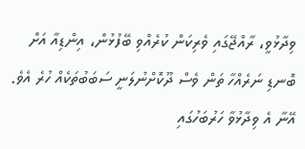ވިދާޅުވީ، ރާއްޖޭގައި ވެރިކަން ކުރެއްވި ބޭފުޅުން، އިންޑިއާ އަށް ބޮނޑި ނަރެއްހާ ތަން ވެސް ދޫކޮށްނުލަނީ ސަބަބުތަކެއް ހުރެ އެވެ.
އޭނާ އެ ވިދާޅުވާ ހަރުބަހުގައި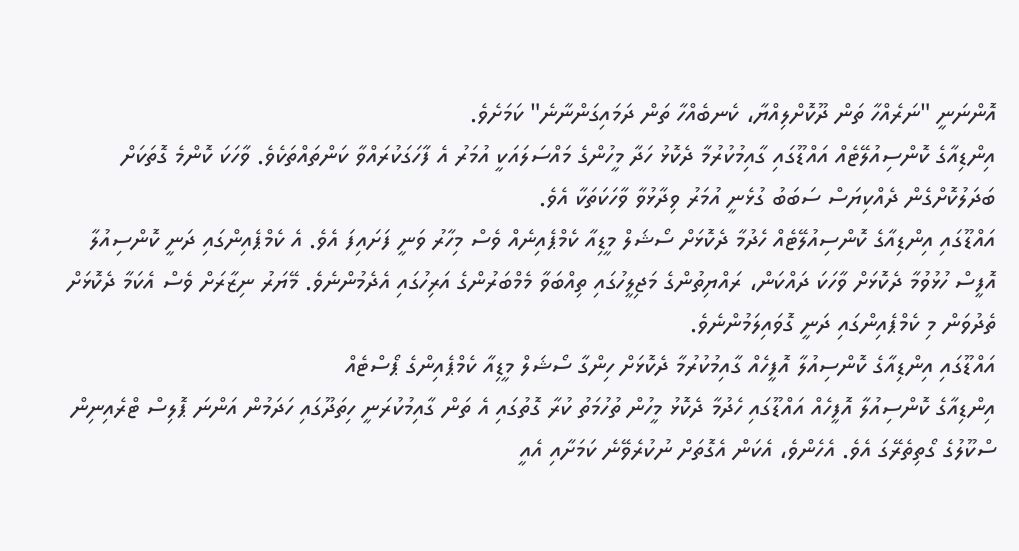އޮންނަނީ "ނަރެއްހާ ތަން ދޫކޮށްލިއްޔާ، ކެނބެއްހާ ތަން ދަމައިގަންނާނެ" ކަމަށެވެ.
އިންޑިއާގެ ކޮންސިއުލޭޓެއް އައްޑޫގައި ގާއިމުކުރުމާ ދެކޮޅު ހަދާ މީހުންގެ މައްސަލައަކީ އުމަރު އެ ފާހަގަކުރައްވާ ކަންތައްތަކެވެ. ވާހަކަ ކޮންމެ ގޮތަކަށް ބަދަލުކޮށްގެން ދެއްކިޔަސް ސަބަބު ގުޅެނީ އުމަރު ވިދާޅުވާ ވާހަކަތަކާ އެވެ.
އައްޑޫގައި އިންޑިއާގެ ކޮންސިއުލޭޓެއް ހެދުމާ ދެކޮޅަށް ސޯޝަލް މީޑިއާ ކެމްޕެއިނެއް ވެސް މިހާރު ވަނީ ފަށައިފަ އެވެ. އެ ކެމްޕެއިންގައި ދަނީ ކޮންސިއުލާ އޮފީސް ހުޅުވުމާ ދެކޮޅަށް ވާހަކަ ދައްކަން، ރައްޔިތުންގެ މަޖިލީހުގައި ތިއްބަވާ މެމްބަރުންގެ އަރިހުގައި އެދެމުންނެވެ. މޭޔަރު ނިޒާރަށް ވެސް އެކަމާ ދެކޮޅަށް ތެދުވަން މި ކެމްޕެއިންގައި ދަނީ ގޮވައިލަމުންނެވެ.
އައްޑޫގައި އިންޑިއާގެ ކޮންސިއުލާ އޮފީހެއް ގާއިމުކުރުމާ ދެކޮޅަށް ހިންގާ ސޯޝަލް މީޑިއާ ކެމްޕެއިންގެ ޕޯސްޓެއް
އިންޑިއާގެ ކޮންސިއުލާ އޮފީހެއް އައްޑޫގައި ހެދުމާ ދެކޮޅު މީހުން ތުހުމަތު ކުރާ ގޮތުގައި އެ ތަން ގާއިމުކުރަނީ ހިތަދޫގައި ހަދަމުން އަންނަ ޕޮލިސް ޓްރެއިނިން ސްކޫލުގެ ގޯތިތެރޭގަ އެވެ. އެހެންވެ، އެކަން އެގޮތަށް ނުކުރެވޭނެ ކަމަށާއި އެއީ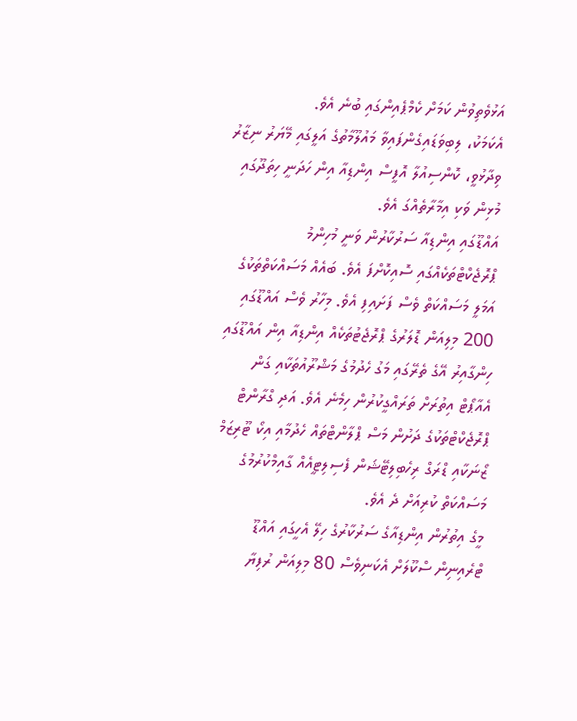އަޅުވެތިވުން ކަމަށް ކެމްޕެއިންގައި ބުނެ އެވެ.
އެކަމަކު، ލިބިވަޑައިގެންފައިވާ މައުލޫމާތުގެ އަލީގައި މޭޔަރު ނިޒާރު ވިދާޅުވީ، ކޮންސިއުލާ އޮފީސް އިންޑިއާ އިން ހަދަނީ ހިތަދޫގައި މުޅިން ވަކި އިމާރާތެއްގަ އެވެ.
އައްޑޫގައި އިންޑިއާ ސަރުކާރުން ވަނީ މުހިންމު ޕްރޮޖެކްޓްތަކެއްގައި ސޮއިކޮށްފަ އެވެ. ބައެއް މަސައްކަތްތަކުގެ އަމަލީ މަސައްކަތް ވެސް ފަށައިފި އެވެ. މިހާރު ވެސް އައްޑޫގައި 200 މިލިއަން ޑޮލަރުގެ ޕްރޮޖެޓުތަކެއް އިންޑިއާ އިން އައްޑޫގައި ހިންގާއިރު އޭގެ ތެރޭގައި މަގު ހެދުމުގެ މަޝްރޫއުތަކާއި ގަން އެއާޕޯޓް އިތުރަށް ތަރައްގީކުރުން ހިމެނެ އެވެ. އަދި ގްރާންޓް ޕްރޮޖެކްޓްތަކުގެ ދަށުން މަސް ޕްލާންޓްތައް ހެދުމާއި އިކޯ ޓޫރިޒަމް ޒޯނަކާއި ޑްރަގް ރިހެބިލިޓޭޝަން ފެސިލިޓީއެއް ގާއިމްކުރުމުގެ މަސައްކަތް ކުރިއަށް ދެ އެވެ.
މީގެ އިތުރުން އިންޑިއާގެ ސަރުކާރުގެ ހިލޭ އެހީގައި އައްޑޫ ޓްރެއިނިން ސްކޫލަށް އެކަނިވެސް 80 މިލިއަން ރުފިޔާ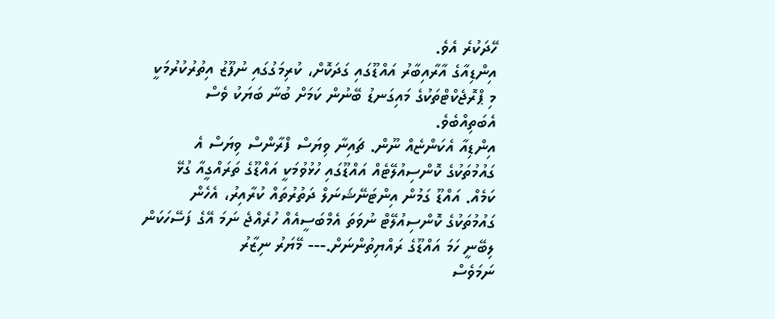ހޭދަކުރެ އެވެ.
އިންޑިއާގެ އާރާއިބާރު އައްޑޫގައި ގަދަކޮށް، ކުރިމަގުގައި ނުފޫޒު އިތުރުކުރުމަކީ މި ޕްރޮޖެކްޓްތަކުގެ މައިގަނޑު ބޭނުން ކަމަށް ބުނާ ބަޔަކު ވެސް އެބަތިއްބެވެ.
އިންޑިއާ އެކަންޏެއް ނޫން. ޗައިނާ ވިޔަސް ފްރާންސް ވިޔަސް އެ ގައުމުތަކުގެ ކޮންސިއުލޭޓެއް އައްޑޫގައި ހުޅުވުމަކީ އައްޑޫގެ ތަރައްގީއާ ގުޅޭ ކަމެއް. އައްޑޫ ގަމުން އިންޓަނޭޝަނަލް ދަތުރުތައް ކުރާއިރު، އެހެން ގައުމުތަކުގެ ކޮންސިއުލޭޓް ނުވަތަ އެމްބަސީއެއް ހުރެއްޖެ ނަމަ އޭގެ ފަސޭހަކަން ލިބޭނީ ހަމަ އައްޑޫގެ ރައްޔިތުންނަށް.--- މޭޔަރު ނިޒާރު
ނަމަވެސް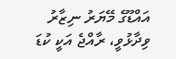އައްޑޫގެ މޭޔަރު ނިޒާރު ވިދާޅުވީ، ރާއްޖެ އަކީ ކުޑަ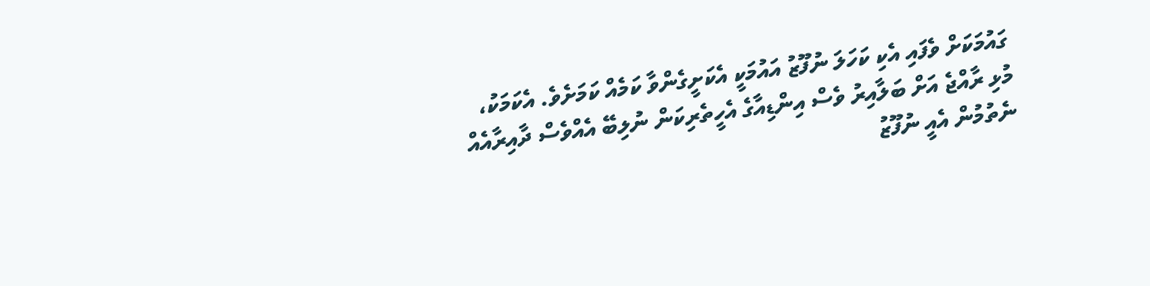ގައުމަކަށް ވެފައި އެކި ކަހަލަ ނުފޫޒު އައުމަކީ އެކަށީގެންވާ ކަމެއް ކަމަށެވެ. އެކަމަކު، މުޅި ރާއްޖެ އަށް ބަލާއިރު ވެސް އިންޑިއާގެ އެހީތެރިކަން ނުލިބޭ އެއްވެސް ދާއިރާއެއް ނެތުމުން އެއީ ނުފޫޒު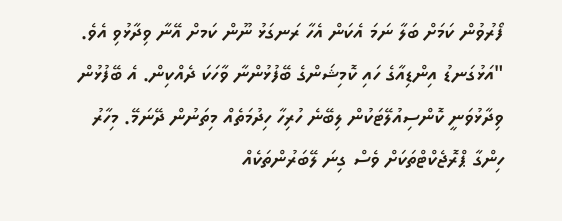ފޯރުވުން ކަމަށް ބަލާ ނަމަ އެކަން އެހާ ރަނގަޅު ނޫން ކަމށް އޭނާ ވިދާޅުވި އެވެ.
"އަޅުގަނޑު އިންޑިއާގެ ހައި ކޮމިޝަންގެ ބޭފުޅުންނާ ވާހަކަ ދެއްކިން. އެ ބޭފުޅުން ވިދާޅުވަނީ ކޮންސިއުލޭޓަކުން ލިބޭނެ ހުރިހާ ހިދުމަތެއް މިތަނުން ދޭނަމޭ. މިހާރު ހިންގާ ޕްރޮޖެކްޓްތަކަށް ވެސް ގިނަ ލޭބަރުންތަކެއް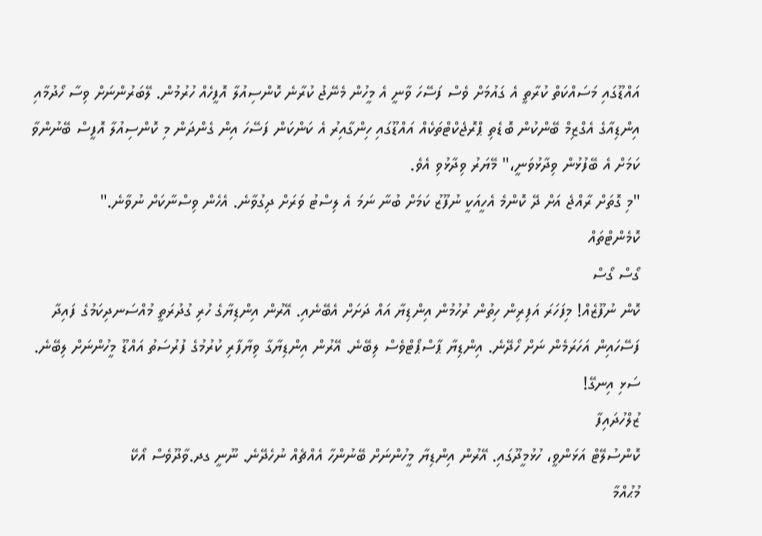އައްޑޫގައި މަސައްކަތް ކުރާތީ އެ ގައުމަށް ވެސް ފަސޭހަ ވާނީ އެ މީހުން މެނޭޖު ކުރާނެ ކޮންސިއުލާ އޮފީހެއް ހުރުމުން. ލޭބަރުންނަށް ވިސާ ހޯދުމާއި އިންޑިއާގެ އެގްޒިމް ބޭންކުން ބޮޑެތި ޕްރޮޖެކްޓްތަކެއް އައްޑޫގައި ހިންގާއިރު އެ ކަންކަން ފަސޭހަ އިން ގެންދަން މި ކޮންސިއުލާ އޮފީސް ބޭނުންވާ ކަމަށް އެ ބޭފުޅުން ވިދާޅުވަނީ،" މޭޔަރު ވިދާޅުވި އެވެ.
"މި ގޮތަށް ރާއްޖެ އަށް ދޭ ކޮންމެ އެހީއަކީ ނުފޫޒު ކަމަށް ބުނާ ނަމަ އެ ލިސްޓު ވަރަށް ދިގުވާނެ. އެހެން ވިސްނާކަށް ނުވާނެ."
ކޮމެންޓްތައް
ގޯސް ގޯސް
ކޮން ނުފޫޒެއް! މިފަހަރަ އަފިރިން ހިތުން ރުހުމުން އިންޑިޔާ އައް ދަށަށް އެބޭނެއި. އޭރުން އިންޑިޔާގެ ހުރި ގުދުރަތީ މުއްސަނދިކަމުގެ ފައިދާ ފަސޭހައިން އަހަރަމެން ނަށް ހޯދޭނެ. އިންޑިޔާ ޕާސްޕޯޓްވެސް ލިބޭނެ. އޭރުން އިންޑިޔާގާ ވިޔާފާރި ކުރުމުގެ ފުރުސަތު އައްޑޫ މީހުންނަށް ލިބޭނެ. ސަޅި އިނގޭ!
ޒުލްހުދައިފާ
ކޮންސުލޭޓް އަޅަންވީ، ހުޅުމީދޫގައި. އޭރުން އިންޑިޔާ މީހުންނަށް ބޭނުންހާ އެއްޗެއް ނުހެދޭނެ. ނޫނީ ގދ.ވާދޫވެސް އޯކޭ
މުޙުއްމާ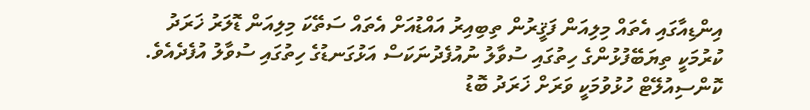އިންޑިއާގައި އެތައް މިލިއަން ފަޤީރުން ތިބިއިރު އައްޑުއަށް އެތައް ސަތޭކަ މިލިއަން ޑޮލަރު ޚަރަދު ކުރުމަކީ ތިޔަބޭފުޅުންގެ ހިތުގައި ސުވާލު ނުއުފެދުނަކަސް އަޅުގަނޑުގެ ހިތުގައި ސުވާލު އުފެދެއެވެ. ކޮންސިއުލޭޓް ހުޅުވުމަކީ ވަރަށް ޚަރަދު ބޮޑު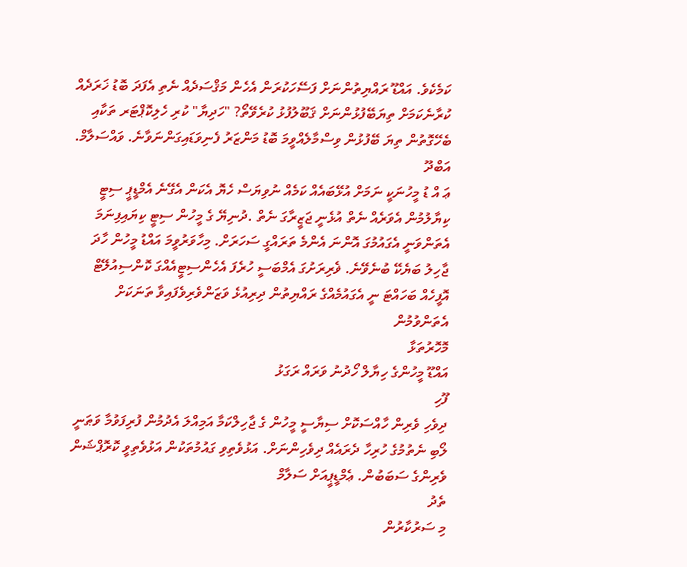ކަމެކެވެ. އައްޑޫ ރައްޔިތުންނަށް ފަސޭހަކުރަން އެހެން މަޤްސަދެއް ނެތި އެފަދަ ބޮޑު ޚަރަދެއް ކުރާނެކަމަށް ތިޔަބޭފުޅުންނަށް ޤަބޫލުފުޅު ކުރެވޭތޯ? "ހަދިޔާ" ކުރި ހެލިކޮޕްޓަރ ތަކާއި ބެހޭގޮތުން ތިޔަ ބޭފުޅުން ވިސްމާލެއްވީމަ ބޮޑު މަންޒަރު ފެނިވަޑައިގަންނަވާނެ. ވައްސަލާމް.
އަބްދޫ
ޢަ އް ޑު މީހުނަކީ ނަމަށް އުޅޭބައެއް ކަމެއް ނުވިޔަސް ހެޔޮ އެކަން އެގޭނެ އެމްޑީޕީ ސިޓީ ކިޔާލުމުން އެވަރެއް ނެތް އުޅެނީ ޖަޒީރާގަ ނެތް .ދުނިޔޭ ގެ މީހުން ސިޓީ ކިޔައިފިނަމަ އެތަންވަނީ އެގައުމުގަ އޮންނަ އެންމެ ތަރައްގީ ސަހަރަށް. މިހާވަރުވީމަ އައްޑު މީހުން ހާދަ ޖާހިލު ބަޔެކޭ ބުނެވޭނެ. ޥެރިރަށުގަ އެމްބަސީ ހުރެފަ އެހެންސިޓީއެއްގަ ކޮންސިއުލޭޓް އޮފީހެއް ބަހައްޓަ ނީ އެގައުމެއްގެ ރައްޔިތުން ދިރިއުޅެ ވަޒަންވެރިވެފައިވާ ތަނަކަށް އެތަންވުމުން
މޮހޮރުތަޅާ
އައްޑޫ މީހުންގެ ހިޔާލް ހޯދުނު ވަރައް ރަގަޅު
ފޫހި
ދިވެހި ވެރިން ހާއްސަކޮށް ސިޔާސީ މީހުން ގެ ޖާހިލްކަމާ އަމިއްލަ އެދުމުން ފުރިފަވުމާ ވަޠަނީ ލޯބި ނެތުމުގެ ހުރިހާ ދެރައެއް ދިވެހިންނަށް. އަޅުވެތިވި ގައުމުތަކުން އަޅުވެތިވީ ކޮރޮޕްޝަން ވެރިންގެ ސަބަބުން. ޢެމްޑީޕީއަށް ސަލާމް
ތެދު
މި ސަރުކާރުން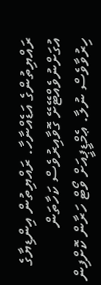ރައްޔިތުންގެ އަޑެއްނާހާ. ރައްޔިތުން އިންޑިޔާގެ އުގަށްނުވެއްޓޭށޭ ގޮވާއިރުވެސް ކަހާތަން ހިރުވާވެސް ނުލާ. ޢެމްޑީޕީއަށް ވޯޓް ހަރާން ކޮށްފިން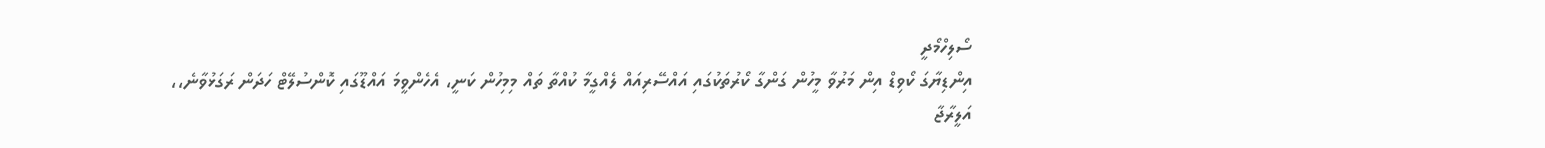ސޯލިހްމޯދީ
އިންޑިޔާގަ ކޯވިޑް އިން މަރުވާ މީހުން ގަންގާ ކޯރުތަކުގައި އައްސޭރިއައް ލެއްގީމާ ކުއްތާ ތައް މިމިހުން ކަނީ، އެހެންވީމަ އައްޑޫގައި ކޮންސުލޭޓް ހަދަން ރަގަޅުވާނެ،،
އަލީރާޖާ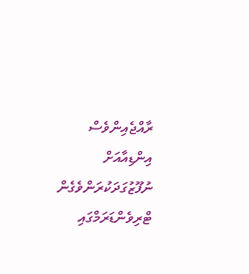ރާއްޖެއިންވެސް އިންޑިއާއަށް ނުފޫޒުގަދަކުރަންވެގެން ޓްރިވެންޑަރަމްގައި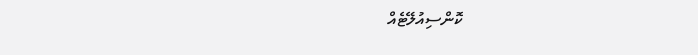ކޮންސިއުލޭޓެއް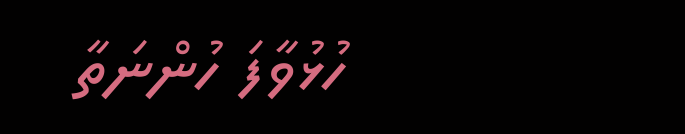ހުޅުވާފަ ހުންނަތާ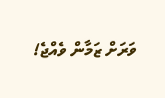ވަރަށް ޒަމާން ވެއްޖެ!